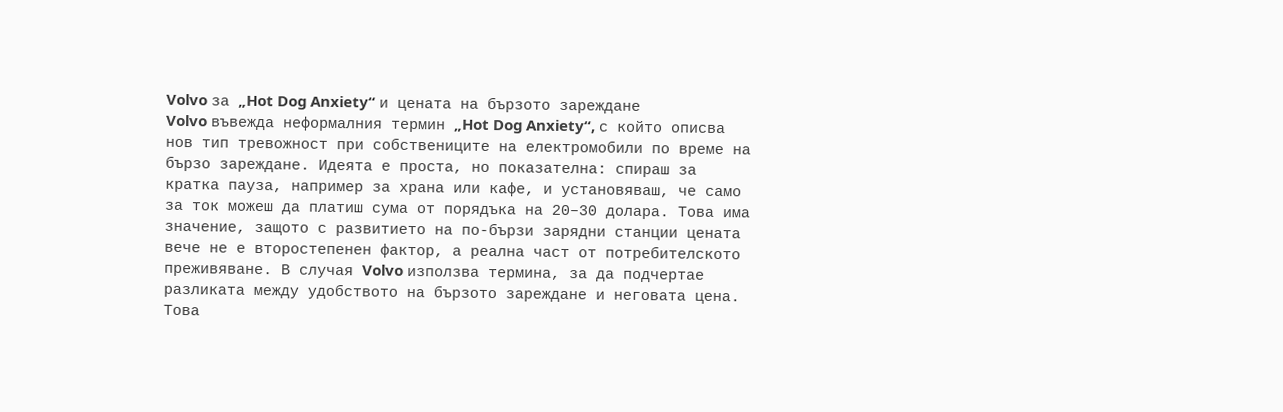Volvo за „Hot Dog Anxiety“ и цената на бързото зареждане
Volvo въвежда неформалния термин „Hot Dog Anxiety“, с който описва нов тип тревожност при собствениците на електромобили по време на бързо зареждане. Идеята е проста, но показателна: спираш за кратка пауза, например за храна или кафе, и установяваш, че само за ток можеш да платиш сума от порядъка на 20–30 долара. Това има значение, защото с развитието на по-бързи зарядни станции цената вече не е второстепенен фактор, а реална част от потребителското преживяване. В случая Volvo използва термина, за да подчертае разликата между удобството на бързото зареждане и неговата цена. Това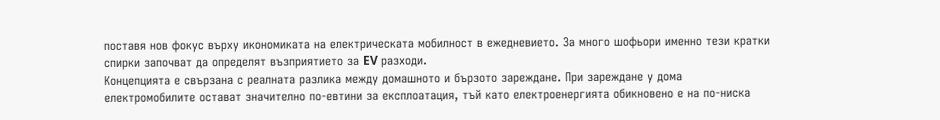поставя нов фокус върху икономиката на електрическата мобилност в ежедневието. За много шофьори именно тези кратки спирки започват да определят възприятието за EV разходи.
Концепцията е свързана с реалната разлика между домашното и бързото зареждане. При зареждане у дома електромобилите остават значително по-евтини за експлоатация, тъй като електроенергията обикновено е на по-ниска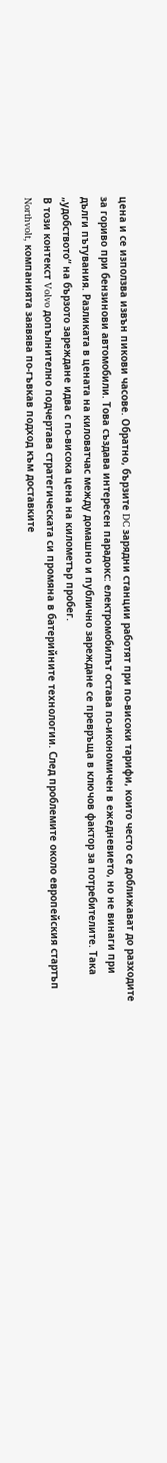цена и се използва извън пикови часове. Обратно, бързите DC зарядни станции работят при по-високи тарифи, които често се доближават до разходите за гориво при бензинови автомобили. Това създава интересен парадокс: електромобилът остава по-икономичен в ежедневието, но не винаги при дълги пътувания. Разликата в цената на киловатчас между домашно и публично зареждане се превръща в ключов фактор за потребителите. Така „удобството“ на бързото зареждане идва с по-висока цена на километър пробег.
В този контекст Volvo допълнително подчертава стратегическата си промяна в батерийните технологии. След проблемите около европейския стартъп Northvolt, компанията заявява по-гъвкав подход към доставките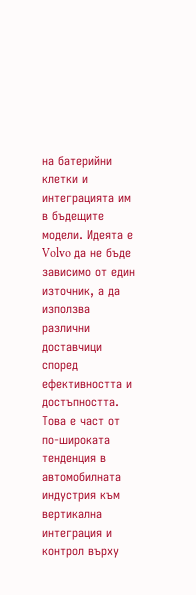на батерийни клетки и интеграцията им в бъдещите модели. Идеята е Volvo да не бъде зависимо от един източник, а да използва различни доставчици според ефективността и достъпността. Това е част от по-широката тенденция в автомобилната индустрия към вертикална интеграция и контрол върху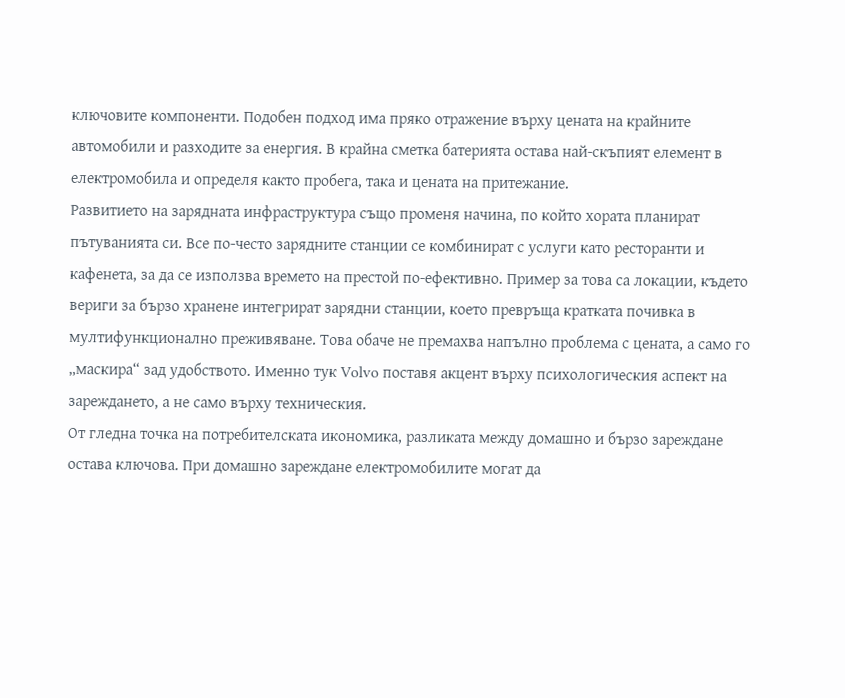ключовите компоненти. Подобен подход има пряко отражение върху цената на крайните автомобили и разходите за енергия. В крайна сметка батерията остава най-скъпият елемент в електромобила и определя както пробега, така и цената на притежание.
Развитието на зарядната инфраструктура също променя начина, по който хората планират пътуванията си. Все по-често зарядните станции се комбинират с услуги като ресторанти и кафенета, за да се използва времето на престой по-ефективно. Пример за това са локации, където вериги за бързо хранене интегрират зарядни станции, което превръща кратката почивка в мултифункционално преживяване. Това обаче не премахва напълно проблема с цената, а само го „маскира“ зад удобството. Именно тук Volvo поставя акцент върху психологическия аспект на зареждането, а не само върху техническия.
От гледна точка на потребителската икономика, разликата между домашно и бързо зареждане остава ключова. При домашно зареждане електромобилите могат да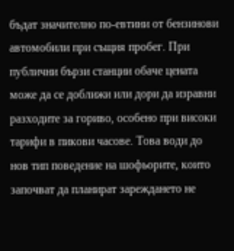бъдат значително по-евтини от бензинови автомобили при същия пробег. При публични бързи станции обаче цената може да се доближи или дори да изравни разходите за гориво, особено при високи тарифи в пикови часове. Това води до нов тип поведение на шофьорите, които започват да планират зареждането не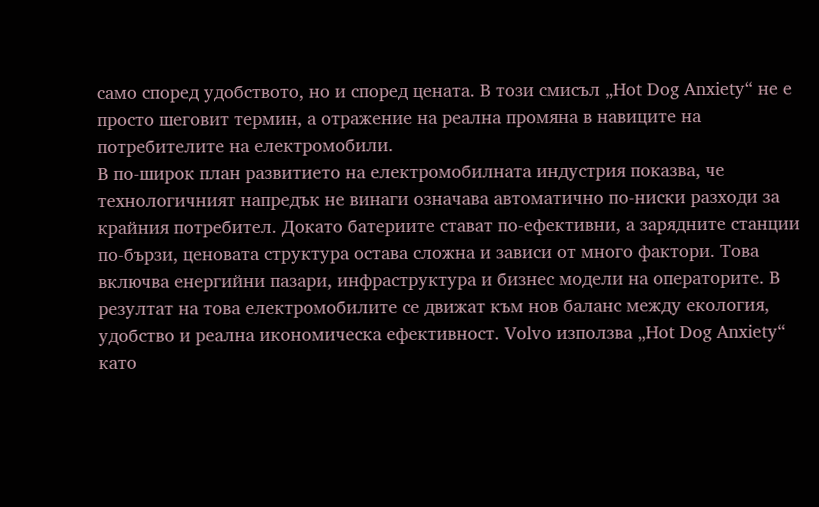само според удобството, но и според цената. В този смисъл „Hot Dog Anxiety“ не е просто шеговит термин, а отражение на реална промяна в навиците на потребителите на електромобили.
В по-широк план развитието на електромобилната индустрия показва, че технологичният напредък не винаги означава автоматично по-ниски разходи за крайния потребител. Докато батериите стават по-ефективни, а зарядните станции по-бързи, ценовата структура остава сложна и зависи от много фактори. Това включва енергийни пазари, инфраструктура и бизнес модели на операторите. В резултат на това електромобилите се движат към нов баланс между екология, удобство и реална икономическа ефективност. Volvo използва „Hot Dog Anxiety“ като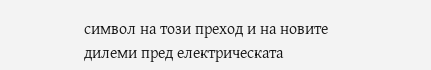символ на този преход и на новите дилеми пред електрическата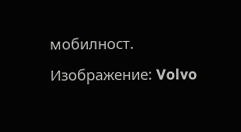мобилност.
Изображение: Volvo